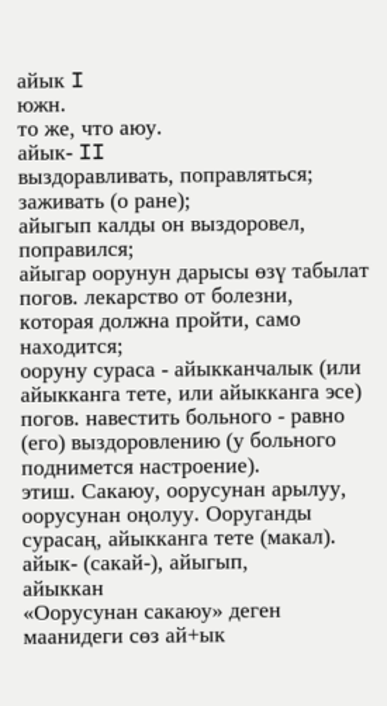айык I
южн.
то же, что аюу.
айык- II
выздоравливать, поправляться; заживать (о ране);
айыгып калды он выздоровел, поправился;
айыгар оорунун дарысы өзү табылат погов. лекарство от болезни, которая должна пройти, само находится;
ооруну сураса - айыкканчалык (или айыкканга тете, или айыкканга эсе) погов. навестить больного - равно (его) выздоровлению (у больного поднимется настроение).
этиш. Сакаюу, оорусунан арылуу, оорусунан оңолуу. Ооруганды сурасаң, айыкканга тете (макал).
айык- (сакай-), айыгып,
айыккан
«Оорусунан сакаюу» деген маанидеги сөз ай+ык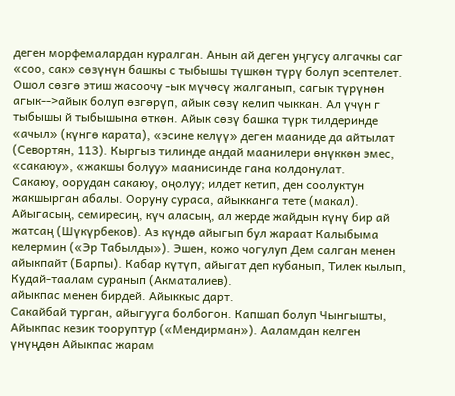деген морфемалардан куралган. Анын ай деген уңгусу алгачкы саг «соо, сак» сөзүнүн башкы с тыбышы түшкөн түрү болуп эсептелет. Ошол сөзгө этиш жасоочу -ык мүчөсү жалганып, сагык түрүнөн агык-->айык болуп өзгөрүп, айык сөзү келип чыккан. Ал үчүн г тыбышы й тыбышына өткөн. Айык сөзү башка түрк тилдеринде «ачыл» (күнгө карата), «эсине келүү» деген мааниде да айтылат (Севортян, 113). Кыргыз тилинде андай маанилери өнүккөн эмес, «сакаюу», «жакшы болуу» маанисинде гана колдонулат.
Сакаюу, оорудан сакаюу, оңолуу; илдет кетип, ден соолуктун жакшырган абалы. Ооруну сураса, айыкканга тете (макал). Айыгасың, семиресиң, күч аласың, ал жерде жайдын күнү бир ай жатсаң (Шүкүрбеков). Аз күндө айыгып бул жараат Калыбыма келермин («Эр Табылды»). Эшен, кожо чогулуп Дем салган менен айыкпайт (Барпы). Кабар күтүп, айыгат деп кубанып, Тилек кылып, Кудай-таалам суранып (Акматалиев).
айыкпас менен бирдей. Айыккыс дарт.
Сакайбай турган, айыгууга болбогон. Капшап болуп Чынгышты, Айыкпас кезик тооруптур («Мендирман»). Ааламдан келген үнүңдөн Айыкпас жарам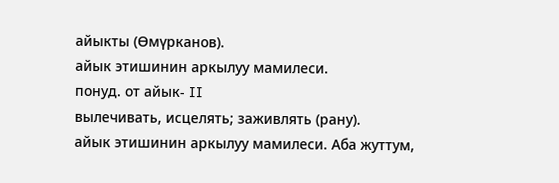айыкты (Өмүрканов).
айык этишинин аркылуу мамилеси.
понуд. от айык- II
вылечивать, исцелять; заживлять (рану).
айык этишинин аркылуу мамилеси. Аба жуттум,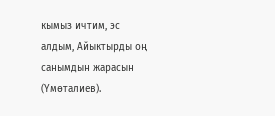кымыз ичтим, эс алдым, Айыктырды оң санымдын жарасын (Үмөталиев).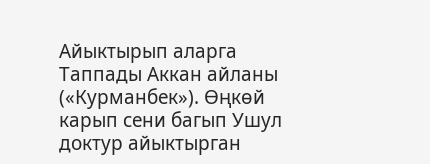Айыктырып аларга Таппады Аккан айланы («Курманбек»). Өңкөй карып сени багып Ушул доктур айыктырган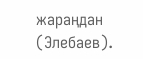жараңдан (Элебаев).